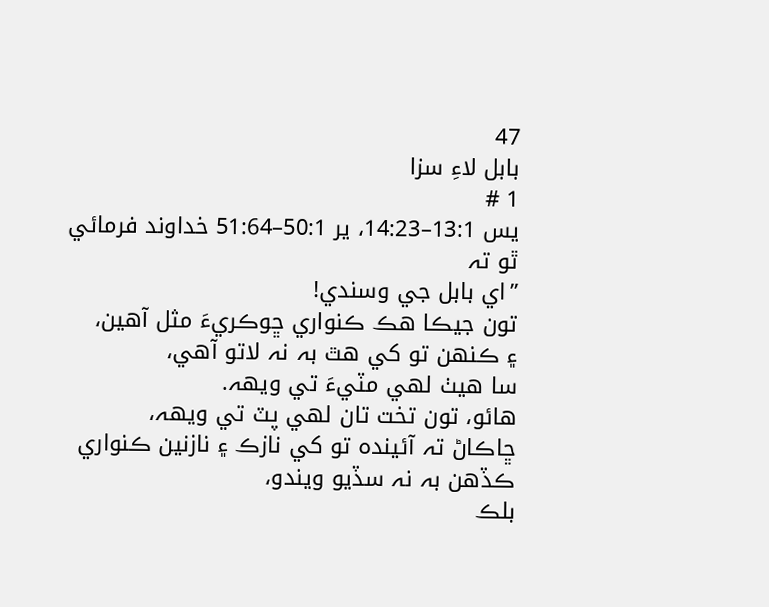47
بابل لاءِ سزا
1 #
يس 13:1–14:23، ير 50:1–51:64 خداوند فرمائي ٿو تہ
”اي بابل جي وسندي!
تون جيڪا هڪ ڪنواري ڇوڪريءَ مثل آهين،
۽ ڪنهن تو کي هٿ بہ نہ لاتو آهي،
سا هيٺ لهي مٽيءَ تي ويهہ.
هائو، تون تخت تان لهي پٽ تي ويهہ،
ڇاڪاڻ تہ آئيندہ تو کي نازڪ ۽ نازنين ڪنواري
ڪڏهن بہ نہ سڏيو ويندو،
بلڪ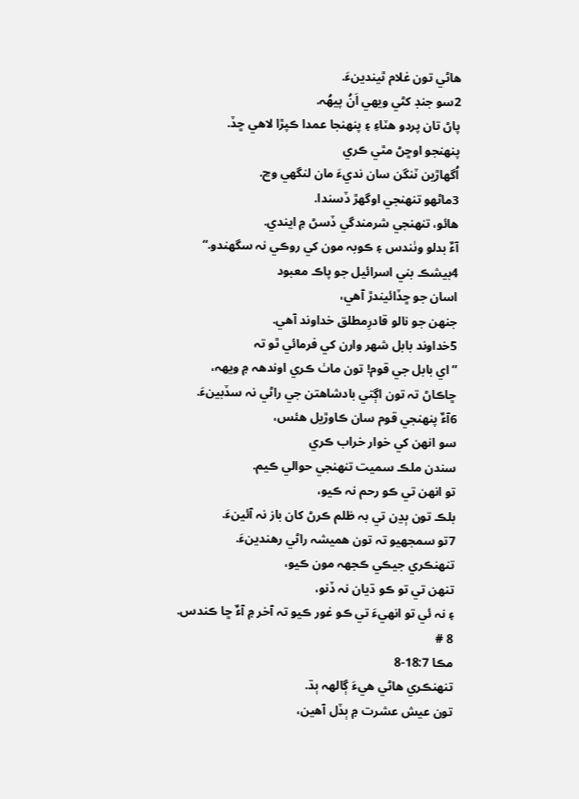هاڻي تون غلام ٿيندينءَ.
2سو جنڊ کڻي ويهي اَنُ پيهُہ.
پاڻ تان پردو هٽاءِ ۽ پنهنجا عمدا ڪپڙا لاهي ڇڏ.
پنهنجو اوڇڻ مٿي ڪري
اُگھاڙين ٽنگن سان نديءَ مان لنگھي وڃ.
3ماڻهو تنهنجي اوگھڙ ڏسندا.
هائو، تنهنجي شرمندگي ڏسڻ ۾ ايندي.
آءٌ بدلو وٺندس ۽ ڪوبہ مون کي روڪي نہ سگھندو.“
4بيشڪ بني اسرائيل جو پاڪ معبود
اسان جو ڇڏائيندڙ آهي،
جنهن جو نالو قادرِمطلق خداوند آهي.
5خداوند بابل شهر وارن کي فرمائي ٿو تہ
”اي بابل جي قوم! تون ماٺ ڪري اوندهہ ۾ ويهہ،
ڇاڪاڻ تہ تون اڳتي بادشاهتن جي راڻي نہ سڏبينءَ.
6آءٌ پنهنجي قوم سان ڪاوڙيل هئس،
سو انهن کي خوار خراب ڪري
سندن ملڪ سميت تنهنجي حوالي ڪيم.
تو انهن تي ڪو رحم نہ ڪيو،
بلڪ تون ٻڍن تي بہ ظلم ڪرڻ کان باز نہ آئينءَ.
7تو سمجھيو تہ تون هميشہ راڻي رهندينءَ.
تنهنڪري جيڪي ڪجھہ مون ڪيو،
تنهن تي تو ڪو ڌيان نہ ڏنو،
۽ نہ ئي تو انهيءَ تي ڪو غور ڪيو تہ آخر ۾ آءٌ ڇا ڪندس.
8 #
مڪا 18:7-8
تنهنڪري هاڻي هيءَ ڳالهہ ٻڌ.
تون عيش عشرت ۾ ٻڏل آهين،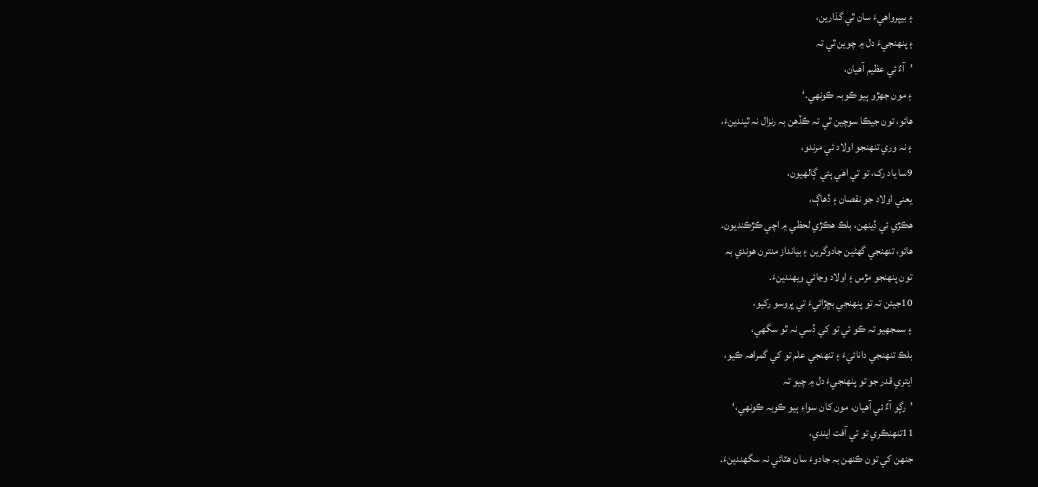۽ بيپرواهيءَ سان ٿي گذارين،
۽ پنهنجيءَ دل ۾ چوين ٿي تہ
’آءٌ ئي عظيم آهيان،
۽ مون جهڙو ٻيو ڪوبہ ڪونهي.‘
هائو، تون جيڪا سوچين ٿي تہ ڪڏهن بہ رنزال نہ ٿيندينءَ،
۽ نہ وري تنهنجو اولاد ئي مرندو،
9سا ياد رک، تو تي اهي ٻئي ڳالهيون،
يعني اولاد جو نقصان ۽ ڏهاڳ،
هڪڙي ئي ڏينهن، بلڪ هڪڙي لحظي ۾ اچي ڪڙڪنديون.
هائو، تنهنجي گھڻين جادوگرين ۽ بيانداز منترن هوندي بہ
تون پنهنجو مڙس ۽ اولاد وڃائي ويهندينءَ.
10جيئن تہ تو پنهنجي بڇڙائيءَ تي ڀروسو رکيو،
۽ سمجھيو تہ ڪو ئي تو کي ڏسي نہ ٿو سگھي،
بلڪ تنهنجي دانائيءَ ۽ تنهنجي علم تو کي گمراهہ ڪيو،
ايتري قدر جو تو پنهنجيءَ دل ۾ چيو تہ
’رڳو آءٌ ئي آهيان، مون کان سواءِ ٻيو ڪوبہ ڪونهي،‘
11تنهنڪري تو تي آفت ايندي،
جنهن کي تون ڪنهن بہ جادوءَ سان هٽائي نہ سگھندينءَ.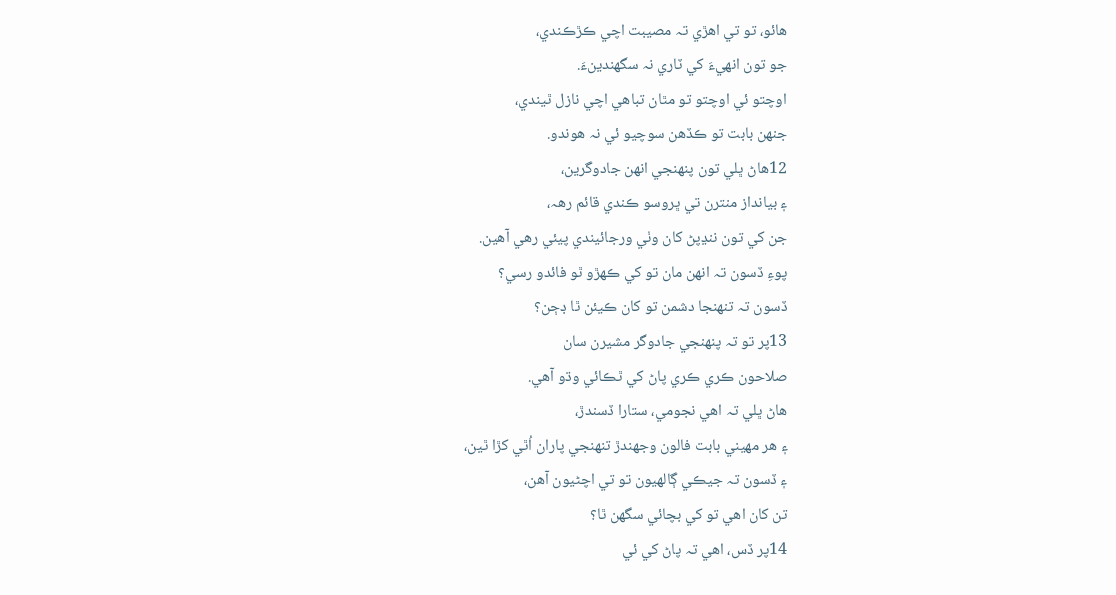هائو، تو تي اهڙي تہ مصيبت اچي ڪڙڪندي،
جو تون انهيءَ کي ٽاري نہ سگھندينءَ.
اوچتو ئي اوچتو تو مٿان تباهي اچي نازل ٿيندي،
جنهن بابت تو ڪڏهن سوچيو ئي نہ هوندو.
12هاڻ ڀلي تون پنهنجي انهن جادوگرين،
۽ بيانداز منترن تي ڀروسو ڪندي قائم رهہ،
جن کي تون ننڍپڻ کان وٺي ورجائيندي پيئي رهي آهين.
پوءِ ڏسون تہ انهن مان تو کي ڪهڙو ٿو فائدو رسي؟
ڏسون تہ تنهنجا دشمن تو کان ڪيئن ٿا ڊڄن؟
13پر تو تہ پنهنجي جادوگر مشيرن سان
صلاحون ڪري ڪري پاڻ کي ٿڪائي وڌو آهي.
هاڻ ڀلي تہ اهي نجومي، ستارا ڏسندڙ،
۽ هر مهيني بابت فالون وجھندڙ تنهنجي پاران اُٿي کڙا ٿين،
۽ ڏسون تہ جيڪي ڳالهيون تو تي اچڻيون آهن،
تن کان اهي تو کي بچائي سگھن ٿا؟
14پر ڏس، اهي تہ پاڻ کي ئي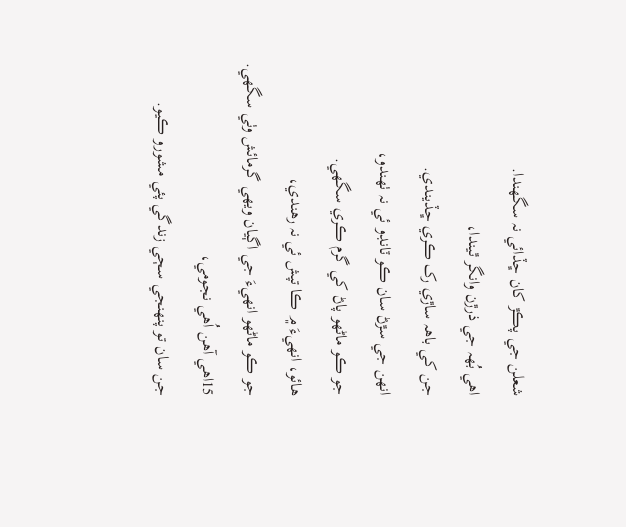شعلن جي پڪڙ کان ڇڏائي نہ سگھندا.
اهي بُهہ جي ذرڙن وانگر ٿيندا،
جن کي باهہ ساڙي رک ڪري ڇڏيندي.
انهن جي سڙڻ سان ڪو ٽانڊو ئي نہ ٺهندو،
جو ڪو ماڻهو پاڻ کي گرم ڪري سگھي.
هائو، انهيءَ ۾ ڪا تپش ئي نہ رهندي،
جو ڪو ماڻهو انهيءَ جي اڳيان ويهي گرمائش وٺي سگھي.
15اهي آهن اُهي نجومي،
جن سان تو پنهنجي سڄي زندگي پئي مشورو ڪيو.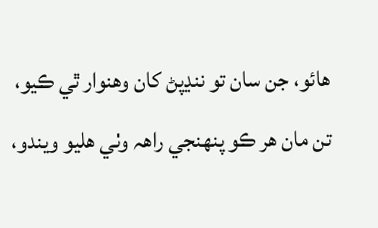هائو، جن سان تو ننڍپڻ کان وهنوار ٿي ڪيو،
تن مان هر ڪو پنهنجي راهہ وٺي هليو ويندو،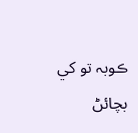ڪوبہ تو کي بچائڻ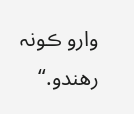وارو ڪونہ رهندو.“